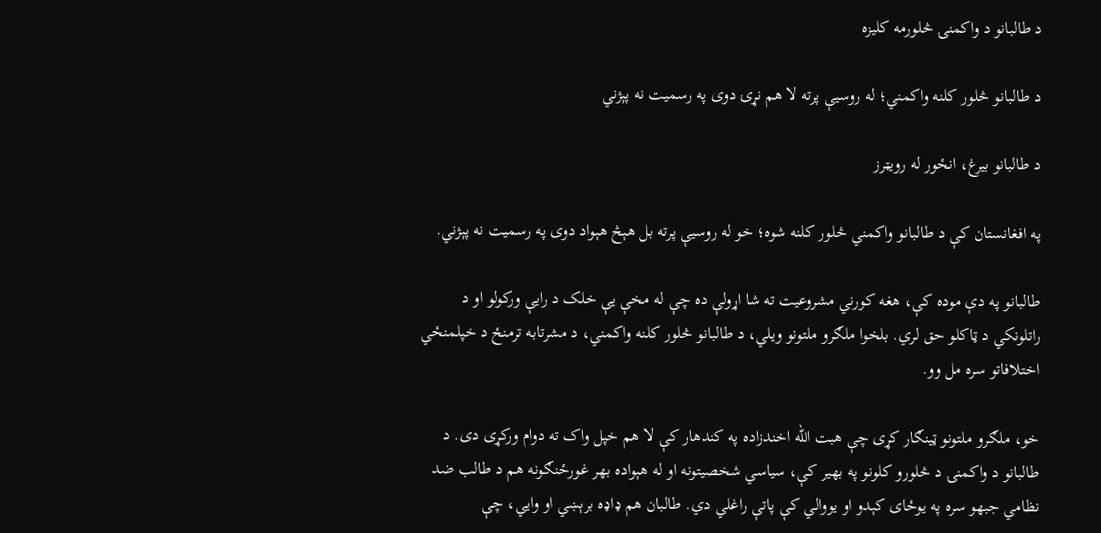د طالبانو د واکمنۍ څلورمه کلیزه

د طالبانو څلور کلنه واکمني؛ له روسیې پرته لا هم نړۍ دوی په رسمیت نه پېژني

د طالبانو بیرغ، انځور له رویټرز

په افغانستان کې د طالبانو واکمني څلور کلنه شوه؛ خو له روسیې پرته بل هېڅ هېواد دوی په رسمیت نه پېژني.

طالبانو په دې موده کې، هغه کورني مشروعیت ته شا اړولې ده چې له مخې یې خلک د رایې ورکولو او د راتلونکي د ټاکلو حق لري. بلخوا ملګرو ملتونو ویلي، د طالبانو څلور کلنه واکمني، د مشرتابه ترمنځ د خپلمنځي اختلافاتو سره مل وو.

خو، ملګرو ملتونو ټینګار کړی چې هبت الله اخندزاده په کندهار کې لا هم خپل واک ته دوام ورکړی دی. د طالبانو د واکمنۍ د څلورو کلونو په بهیر کې، سیاسي شخصیتونه او له هېواده بهر غورځنګونه هم د طالب ضد نظامي جبهو سره په یوځای کېدو او یووالي کې پاتې راغلي دي. طالبان هم ډاډه برېښي او وايي، چې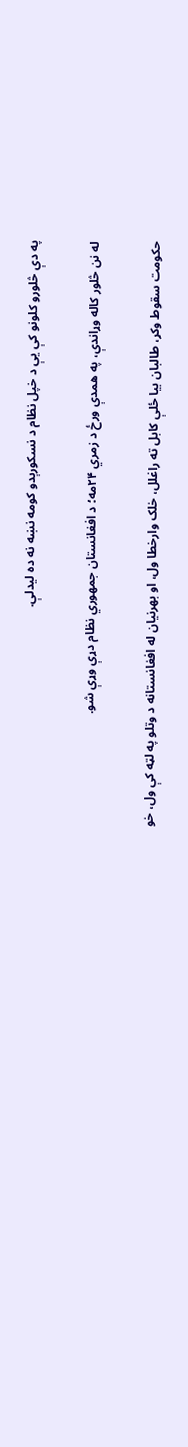په دې څلورو کلونو کې یې د خپل نظام د نسکورېدو کومه نښه نه ده لیدلې.

له نن څلور کاله وړاندې، په همدې ورځ د زمري ۲۴مه؛ د افغانستان جمهوري نظام دړې وړې شو.

حکومت سقوط وکړ، طالبان بیا ځلې کابل ته راغلل، خلک وارخطا ول، او بهرنيان له افغانستانه د وتلو په لټه کې ول، خو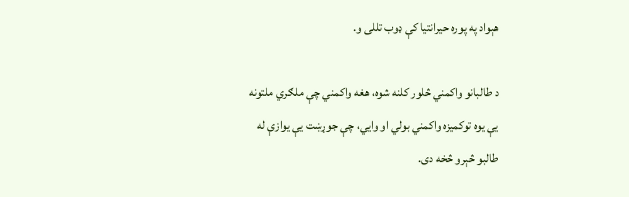هېواد په پوره حیرانتیا کې ډوب تللی و.

د طالبانو واکمني څلور کلنه شوه، هغه واکمني چې ملګري ملتونه یې یوه توکمیزه واکمني بولي او وایي، چې جوړښت یې یوازې له طالبو څېرو څخه دی.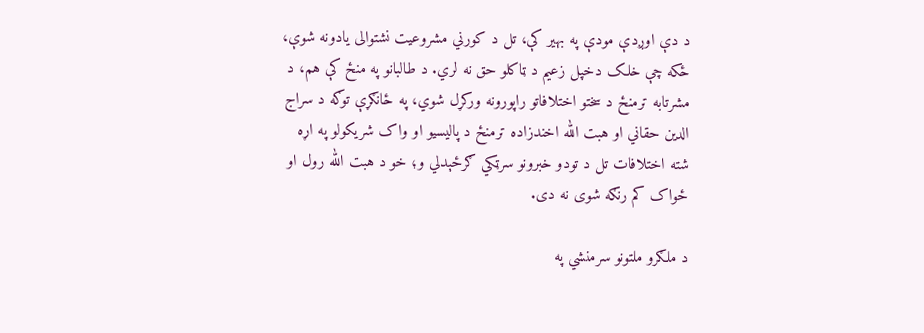د دې اوږدې مودې په بهیر کې، تل د کورني مشروعیت نشتوالی یادونه شوې، ځکه چې خلک دخپل زعیم د ټاکلو حق نه لري. د طالبانو په منځ کې هم، د مشرتابه ترمنځ د سختو اختلافاتو راپورونه ورکړل شوي، په ځانګړې توګه د سراج الدین حقاني او هبت الله اخندزاده ترمنځ د پالیسیو او واک شریکولو په اړه شته اختلافات تل د تودو خبرونو سرټکي ګرځېدلي و؛ خو د هبت الله رول او ځواک کم رنګه شوی نه دی.

د ملګرو ملتونو سرمنشي په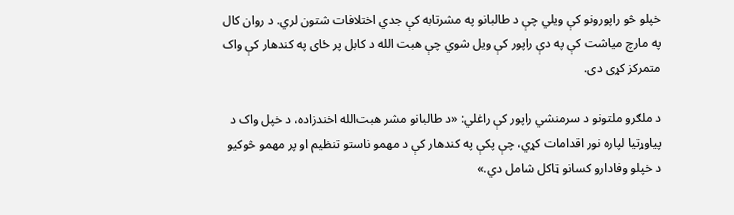خپلو څو راپورونو کې ویلي چې د طالبانو په مشرتابه کې جدي اختلافات شتون لري. د روان کال په مارچ میاشت کې په دې راپور کې ویل شوي چې هبت الله د کابل پر ځای په کندهار کې واک متمرکز کړی دی.

د ملګرو ملتونو د سرمنشي راپور کې راغلي: «د طالبانو مشر هبت‌الله اخندزاده، د خپل واک د پیاوړتیا لپاره نور اقدامات کړي، چې پکې په کندهار کې د مهمو ناستو تنظیم او پر مهمو څوکيو د خپلو وفادارو کسانو ټاکل شامل دي.»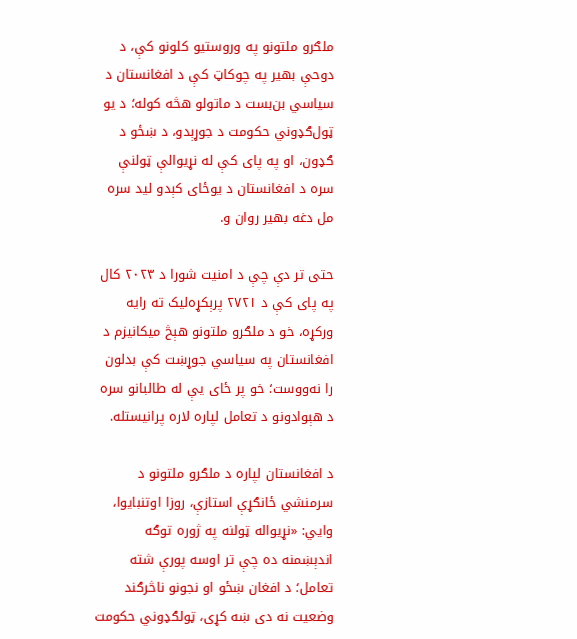ملګرو ملتونو په وروستیو کلونو کې، د دوحې بهیر په چوکاټ کې د افغانستان د سیاسي بن‌بست د ماتولو هڅه کوله؛ د یو ټول‌ګډوني حکومت د جوړېدو، د ښځو د ګډون، او په پای کې له نړيوالې ټولنې سره د افغانستان د یوځای کېدو لید سره مل دغه بهیر روان و.

حتی تر دې چې د امنیت شورا د ۲۰۲۳ کال په پای کې د ۲۷۲۱ پرېکړه‌لیک ته رایه ورکړه، خو د ملګرو ملتونو هېڅ میکانیزم د افغانستان په سیاسي جوړښت کې بدلون را نه‌ووست؛ خو پر ځای یې له طالبانو سره د هېوادونو د تعامل لپاره لاره پرانیستله.

د افغانستان لپاره د ملګرو ملتونو د سرمنشي ځانګړې استازې، روزا اوتنبایوا، وايي: «نړیواله ټولنه په ژوره توګه اندېښمنه ده چې تر اوسه پورې شته تعامل؛ د افغان ښځو او نجونو ناڅرګند وضعیت نه دی ښه کړی، ټولګډوني حکومت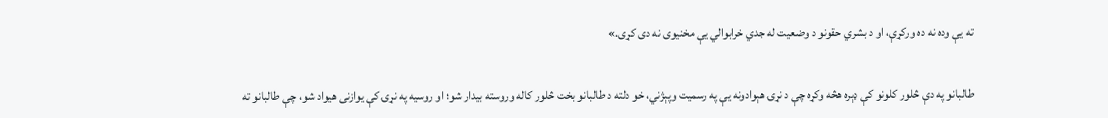ته یې وده نه ده ورکړې، او د بشري حقونو د وضعیت له جدي خرابوالي یې مخنیوی نه دی کړی.»

طالبانو په دې څلور کلونو کې ډېره هڅه وکړه چې د نړۍ هېوادونه یې په رسمیت وپېژني، خو دلته د طالبانو بخت څلور کاله وروسته بیدار شو؛ او روسیه په نړۍ کې یوازنی هیواد شو، چې طالبانو ته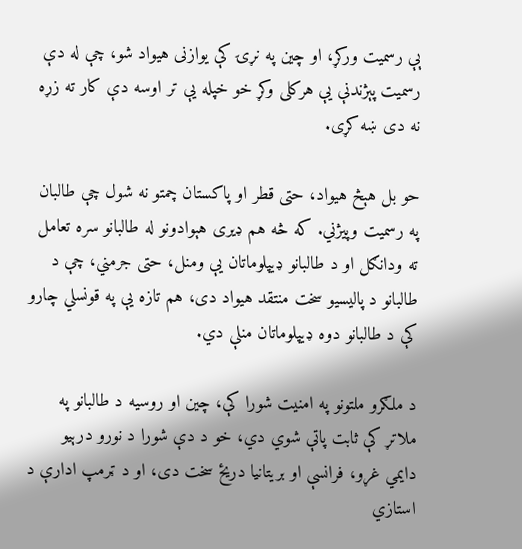ېې رسمیت ورکړ، او چین په نړۍ کې یوازنی هیواد شو، چې له دې رسمیت پېژندنې یې هرکلی وکړ خو خپله یې تر اوسه دې کار ته زړه نه دی ښه کړی.

حو بل هېڅ هیواد، حتی قطر او پاکستان چمتو نه شول چې طالبان په رسمیت وپیژني. که څه هم ډیری هېوادونو له طالبانو سره تعامل ته ودانګل او د طالبانو ډیپلوماتان یې ومنل، حتی جرمني، چې د طالبانو د پالیسیو سخت منتقد هیواد دی، هم تازه یې په قونسلي چارو کې د طالبانو دوه ډیپلوماتان منلې دي.

د ملګرو ملتونو په امنیت شورا کې، چین او روسیه د طالبانو په ملاتړ کې ثابت پاتې شوي دي، خو د دې شورا د نورو درېیو دایمي غړو، فرانسې او بریتانیا دریځ سخت دی، او د ټرمپ ادارې د استازي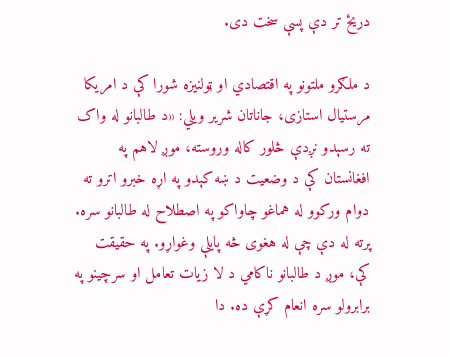دريځ تر دې پسې سخت دی.

د ملګرو ملتونو په اقتصادي او ټولنیزه شورا کې د امریکا مرستیال استازی، جاناتان شریر ویلي: «د طالبانو له واک ته رسېدو نږدې څلور کاله وروسته، موږ لاهم په افغانستان کې د وضعیت د ښه کېدو په اړه خبرو اترو ته دوام ورکوو له هماغو چاواکو په اصطلاح له طالبانو سره. پرته له دې چې له هغوی څه پایلې وغواړو. په حقیقت کې، موږ د طالبانو ناکامي د لا زیات تعامل او سرچینو په برابرولو سره انعام کړې ده. دا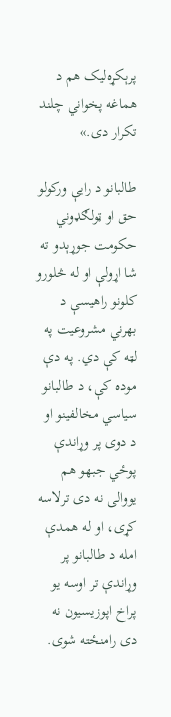پرېکړه‌لیک هم د هماغه پخواني چلند تکرار دی.»

طالبانو د رایې ورکولو حق او ټولګډوني حکومت جوړېدو ته شا اړولې او له څلورو کلونو راهیسې د بهرني مشروعیت په لټه کې دي. په دې موده کې، د طالبانو سیاسي مخالفینو او د دوی پر وړاندې پوځي جبهو هم یووالی نه دی ترلاسه کړی، او له همدې امله د طالبانو پر وړاندې تر اوسه یو پراخ اپوزیسیون نه دی رامنځته شوی.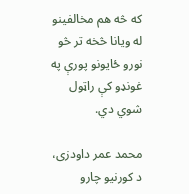که څه هم مخالفینو له ویانا څخه تر څو نورو ځایونو پورې په غونډو کې راټول شوي دي.

محمد عمر داودزی، د کورنیو چارو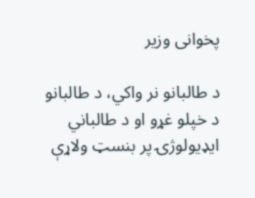پخوانی وزیر

د طالبانو نر واکي، د طالبانو د خپلو غړو او د طالباني ایډیولوژۍ پر بنسټ ولاړې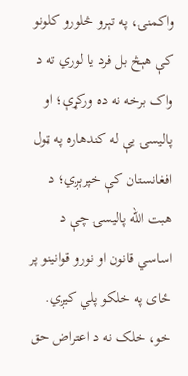واکمنۍ، په تېرو څلورو کلونو کې هېڅ بل فرد یا لوري ته د واک برخه نه ده ورکړې؛ او پالیسۍ یې له کندهاره په ټول افغانستان کې خپرېږي؛ د هبت الله پالیسۍ چې د اساسي قانون او نورو قوانینو پر ځای په خلکو پلي کیږي. خو، خلک نه د اعتراض حق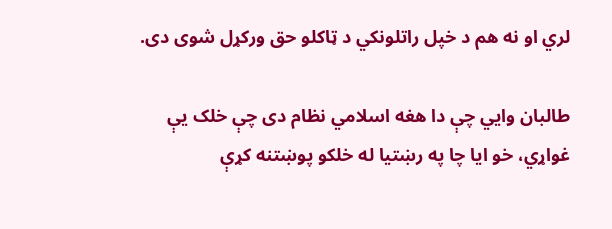لري او نه هم د خپل راتلونکي د ټاکلو حق ورکړل شوی دی.

طالبان وايي چې دا هغه اسلامي نظام دی چې خلک یې غواړي، خو ایا چا په رښتیا له خلکو پوښتنه کړې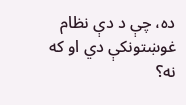ده، چې د دې نظام غوښتونکې دي او که نه؟